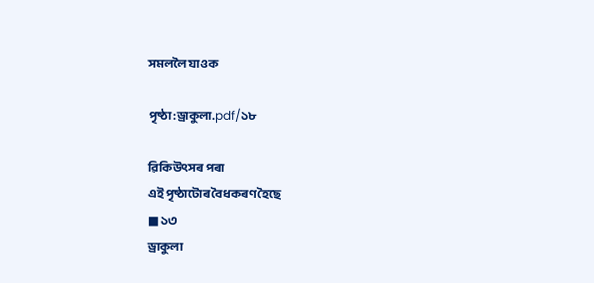সমললৈ যাওক

পৃষ্ঠা:ড্ৰাকুলা.pdf/১৮

ৱিকিউৎসৰ পৰা
এই পৃষ্ঠাটোৰ বৈধকৰণ হৈছে
■ ১৩
ড্রাকুলা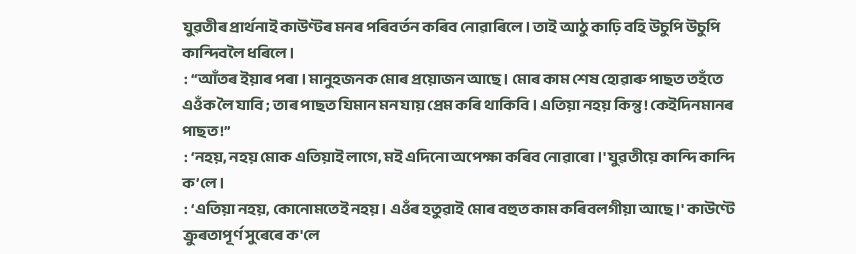যুৱতীৰ প্ৰাৰ্থনাই কাউণ্টৰ মনৰ পৰিবৰ্তন কৰিব নোৱাৰিলে। তাই আঠু কাঢ়ি বহি উচুপি উচুপি কান্দিবলৈ ধৰিলে।
 : “আঁতৰ ইয়াৰ পৰা। মানুহজনক মোৰ প্ৰয়োজন আছে। মোৰ কাম শেষ হোৱাৰু পাছত তহঁতে এওঁক লৈ যাবি ; তাৰ পাছত যিমান মন যায় প্ৰেম কৰি থাকিবি। এতিয়া নহয় কিন্তু ! কেইদিনমানৰ পাছত !”
 : ‘নহয়, নহয় মোক এতিয়াই লাগে, মই এদিনো অপেক্ষা কৰিব নোৱাৰো।' যুৱতীয়ে কান্দি কান্দি ক’লে।
 : ‘এতিয়া নহয়, কোনোমতেই নহয়। এওঁৰ হতুৱাই মোৰ বহুত কাম কৰিবলগীয়া আছে।' কাউণ্টে ক্ৰুৰতাপূৰ্ণ সুৰেৰে ক'লে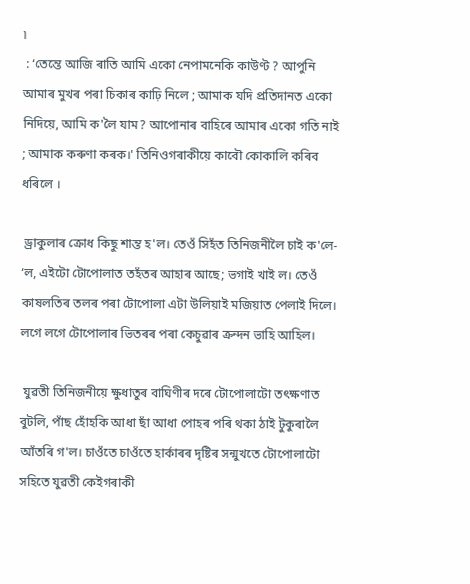৷
 : ‘তেন্তে আজি ৰাতি আমি একো নেপামনেকি কাউণ্ট ? আপুনি আমাৰ মুখৰ পৰা চিকাৰ কাঢ়ি নিলে ; আমাক যদি প্রতিদানত একো নিদিয়ে, আমি ক'লৈ যাম? আপোনাৰ বাহিৰে আমাৰ একো গতি নাই ; আমাক কৰুণা কৰক।' তিনিওগৰাকীয়ে কাবৌ কোকালি কৰিব ধৰিলে ।

 ড্রাকুলাৰ ক্ৰোধ কিছু শান্ত হ'ল। তেওঁ সিহঁত তিনিজনীলৈ চাই ক'লে- ‘ল, এইটো টোপোলাত তহঁতৰ আহাৰ আছে; ভগাই খাই ল। তেওঁ কাষলতিৰ তলৰ পৰা টোপোলা এটা উলিয়াই মজিয়াত পেলাই দিলে। লগে লগে টোপোলাৰ ভিতৰৰ পৰা কেচুৱাৰ ক্ৰন্দন ভাহি আহিল।

 যুৱতী তিনিজনীয়ে ক্ষুধাতুৰ বাঘিণীৰ দৰে টোপোলাটো তৎক্ষণাত বুটলি, পাঁছ হোঁহকি আধা ছাঁ আধা পোহৰ পৰি থকা ঠাই টুকুৰালৈ আঁতৰি গ'ল। চাওঁতে চাওঁতে হাৰ্কাৰৰ দৃষ্টিৰ সন্মুখতে টোপোলাটো সহিতে যুৱতী কেইগৰাকী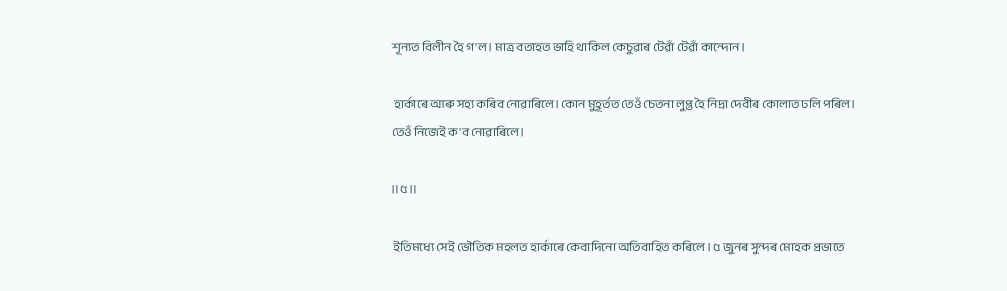শূন্যত বিলীন হৈ গ'ল। মাত্ৰ বতাহত ভাহি থাকিল কেচুৱাৰ টেৱাঁ টেৱাঁ কান্দোন।

 হার্কাৰে আৰু সহ্য কৰিব নোৱাৰিলে। কোন মুহূৰ্তত তেওঁ চেতনা লুপ্ত হৈ নিদ্ৰা দেবীৰ কোলাত ঢলি পৰিল। তেওঁ নিজেই ক'ব নোৱাৰিলে।

॥৫॥

 ইতিমধ্যে সেই ভৌতিক মহলত হাৰ্কাৰে কেবাদিনো অতিবাহিত কৰিলে । ৫ জুনৰ সুন্দৰ মোহক প্রভাতে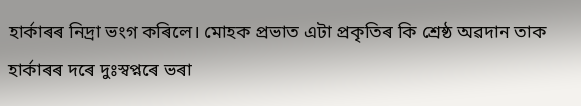হাৰ্কাৰৰ নিদ্ৰা ভংগ কৰিলে। মোহক প্ৰভাত এটা প্ৰকৃতিৰ কি শ্ৰেষ্ঠ অৱদান তাক হাৰ্কাৰৰ দৰে দুঃস্বপ্নৰে ভৰা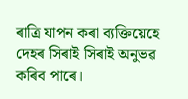ৰাত্রি যাপন কৰা ব্যক্তিয়েহে দেহৰ সিৰাই সিৰাই অনুভৱ কৰিব পাৰে।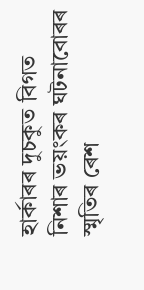হাৰ্কাৰৰ দুচকুত বিগত নিশাৰ ভয়ংকৰ ঘটনাবোৰৰ স্মৃতিৰ ৰেশ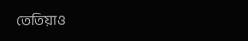তেতিয়াও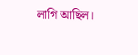লাগি আছিল।